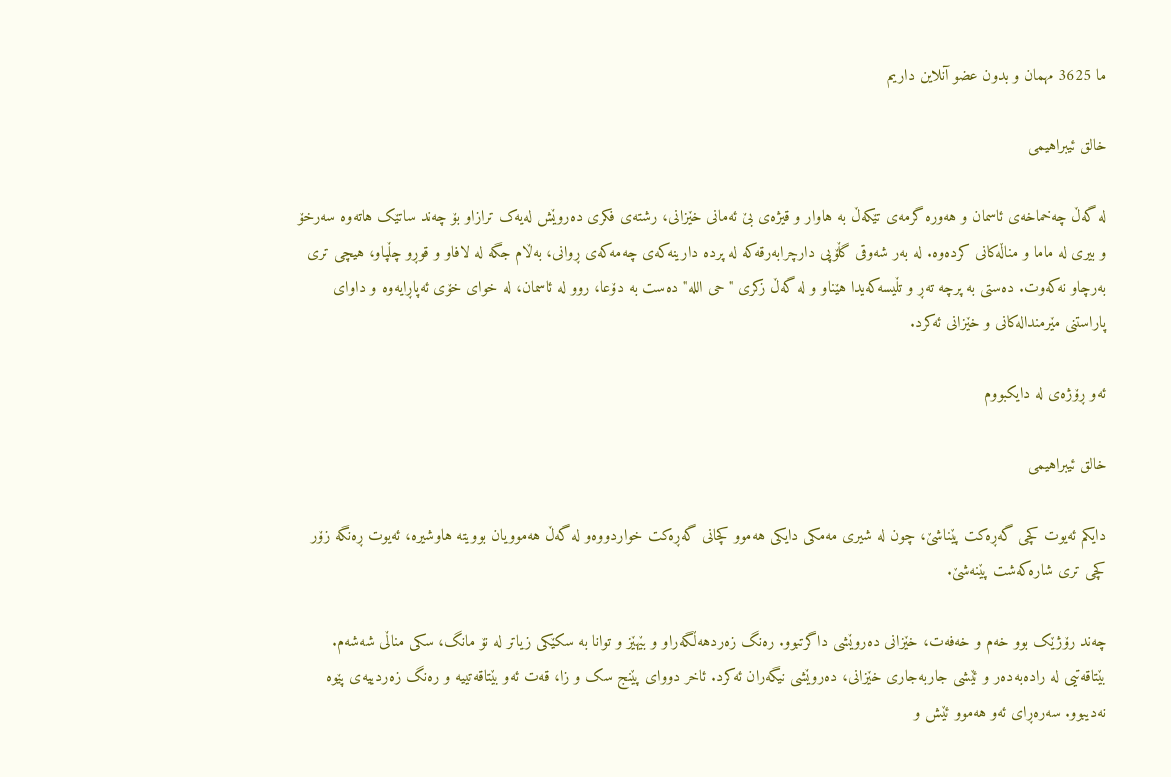ما 3625 مهمان و بدون عضو آنلاین داریم

خالق ئیبراهیمی

لە گەڵ چەخماخەی ئاسمان و هەورە گرمەی تێکەڵ بە هاوار و قیژەی بێ ئەمانی خێزانی، رشتەی فکری دەروێش لەیەک ترازاو بۆ چەند ساتێک هاتەوە سەرخۆ و بیری لە ماما و مناڵەکانی کردەوە. لە بەر شەوقی گڵۆپی دارچرابەرقەکە لە پردە دارینەکەی چەمەکەی ڕوانی، بەڵام جگە لە لافاو و قوڕو چڵپاو، هیچی تری بەرچاو نەکەوت. دەستی بە پرچە تەڕ و تڵیسەکەیدا هێناو و لە گەڵ زکری "حی اللە" دەست بە دۆعا، روو لە ئاسمان، لە خوای خۆی ئەپاڕایەوە و داوای پاراستنی مێرمندالەکانی و خێزانی ئەکرد.

ئەو ڕۆژەی لە دایکبووم

خالق ئیبراهیمی

دایکم ئەیوت کچی گەڕەکت پێناشێ، چون لە شیری مەمکی دایکی هەموو کچانی گەڕەکت خواردووەو لە گەڵ هەموویان بوویتە هاوشیرە، ئەیوت ڕەنگە زۆر کچی تری شارەکەشت پێنەشێ.

چەند رۆژێک بوو خەم و خەفەت، خێزانی دەروێشی داگرتبوو. رەنگ زەردهەڵگەراو و بێهێز و توانا بە سکێکی زیاتر لە نۆ مانگ، سکی مناڵی شەشەم. بێتاقەتیی لە رادەبەدەر و ئێشی جاربەجاری خێزانی، دەروێشی نیگەران ئەکرد. ئاخر دووای پێنج سک و زا، قەت ئەو بێتاقەتییە و رەنگ زەردییەی پێوە نەدیبوو. سەرەڕای ئەو هەموو ئێش و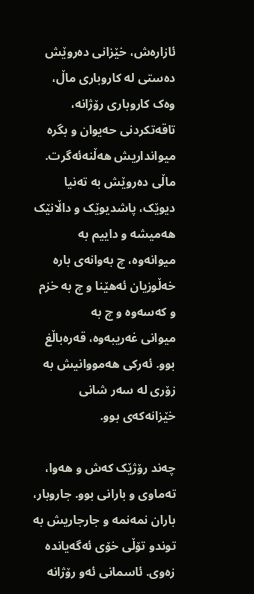ئازارەش، خێزانی دەروێش دەستی لە کاروباری ماڵ، وەک کاروباری رۆژانە، تاقەتکردنی حەیوان و بگرە میوانداریش هەڵنەئەگرت. ماڵی دەروێش بە تەنیا دیوێک، پاشدیوێک و داڵانێک هەمیشە و داییم بە میوانەوە، چ بەوانەی بارە خەڵوزیان ئەهێنا و چ بە خزم و کەسەوە و چ بە میوانی ‌غەریبەوە، قەرەباڵغ بوو. ئەرکی هەمووانیش بە زۆری لە سەر شانی خێزانەکەی بوو.

چەند رۆژێک کەش و هەوا، تەماوی و بارانی بوو. جاروبار، باران نمەنمە و جارجاریش بە توندو تۆڵی خۆی ئەگەیاندە زەوی. ئاسمانی ئەو رۆژانە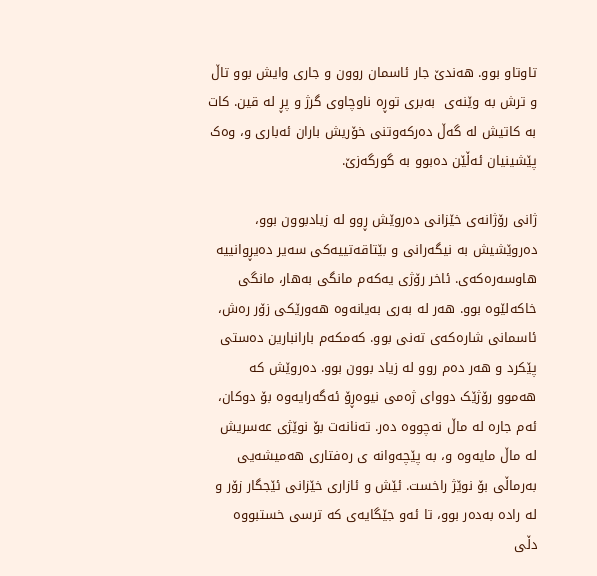تاوتاو بوو. هەندێ جار ئاسمان روون و جاری وایش بوو تاڵ و ترش بە وێنەی  بەبری توڕە ناوچاوی گرژ و پڕ لە قین. کات بە کاتیش لە گەڵ دەرکەوتنی خۆریش باران ئەباری و، وەک پێشینیان ئەڵێن دەبوو بە گورگەزێ.

ژانی رۆژانەی خێزانی دەروێش ڕوو لە زیادبوون بوو، دەروێشیش بە نیگەرانی و بێتاقەتییەکی سەیر دەیڕوانییە هاوسەرەکەی. ئاخر رۆژی یەکەم مانگی بەهار، مانگی خاکەلێوە بوو. هەر لە بەری بەیانەوە هەورێکی زۆر رەش، ئاسمانی شارەکەی تەنی بوو. کەمکەم بارانبارین دەستی پێکرد و هەر دەم روو لە زیاد بوون بوو. دەروێش کە هەموو رۆژێک دووای ژەمی نیوەڕۆ ئەگەرایەوە بۆ دوکان، ئەم جارە لە ماڵ نەچووە دەر. تەنانەت بۆ نوێژی ‌عەسریش لە ماڵ مایەوە و، بە پێچەوانە ی رەفتاری هەمیشەیی بەرماڵی بۆ نوێژ راخست. ئێش و ئازاری خێزانی ئێجگار زۆر و لە رادە بەدەر بوو، تا ئەو جێگایەی کە ترسی خستبووە دڵی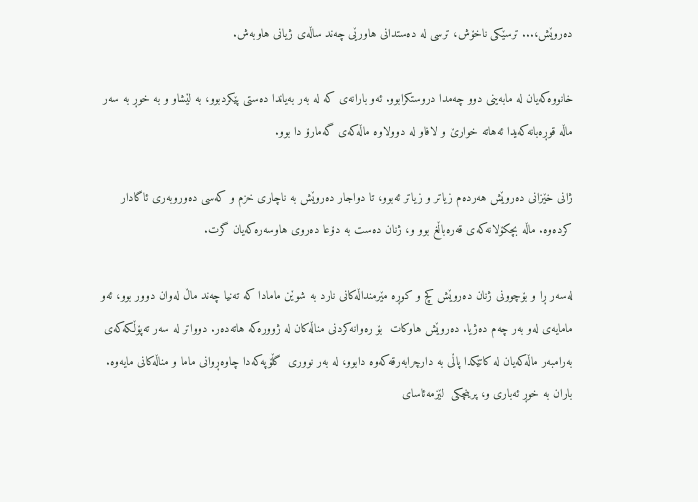دەروێش،... ترسێکی ناخۆش، ترسی لە دەستدانی هاورێی چەند ساڵەی ژیانی هاوبەش.

خانووەکەیان لە مابەینی دوو چەمدا دروستکرابوو. ئەو بارانەی کە لە بەر بەیاندا دەستی پێکردبوو، بە لێشاو و بە خوڕ بە سەر ماڵە قوڕەبانەکەیدا ئەهاتە خوارێ و لافاو لە دوولاوە ماڵەکەی گەمارۆ دا بوو.

ژانی خێزانی دەروێش هەردەم زیاتر و زیاتر ئەبوو، تا دواجار دەروێش بە ناچاری خزم و کەسی دەوروبەری ئاگادار کردەوە. ماڵە بچکۆلانەکەی قەرەباڵغ بوو و، ژنان دەست بە دۆ‌عا دەروی هاوسەرەکەیان گرت.

لەسەر ڕا و بۆچوونی ژنان دەروێش کچ و کوڕە مێرمنداڵەکانی نارد بە شوێن مامادا کە تەنیا چەند ماڵ لەوان دوور بوو، ئەو مامایەی لەو بەر چەم دەژیا. دەروێش هاوکات  بۆ رەوانەکردنی مناڵەکان لە ژوورەکە هاتەدەر. دوواتر لە سەر تەپۆڵکەکەی بەرامبەر ماڵەکەیان لە کاتێکدا پاڵی بە دارچرابەرقەکەوە دابوو، لە بەر نووری  گڵۆپەکەدا چاوەڕوانی ماما و مناڵەکانی مایەوە. باران بە خوڕ ئەباری و، پرینچکی  لێزمەئاسای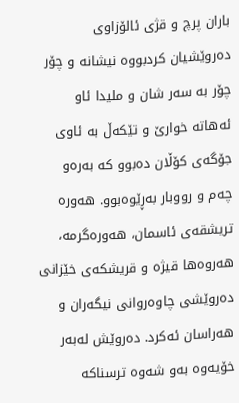باران پرچ و قژی ئالۆزاوی دەروێشیان کردبووە نیشانە و چۆر چۆر بە سەر شان و ملیدا ئاو ئەهاتە خوارێ و تێکەڵ بە ئاوی جۆگەی کۆڵان دەبوو کە بەرەو چەم و رووبار بەڕێوەبوو. هەورە تریشقەی ئاسمان، هەورەگرمە، هەروەها قیژە و قریشکەی خێزانی دەروێشی چاوەروانی نیگەران و هەراسان ئەکرد. دەروێش لەبەر خۆیەوە بەو شەوە ترسناکە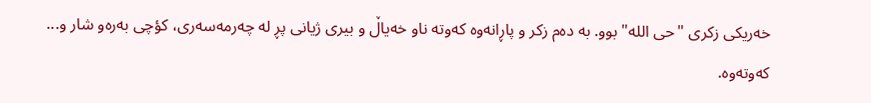خەریکی زکری "حی اللە" بوو. بە دەم زکر و پاڕانەوە کەوتە ناو خەیاڵ و بیری ژیانی پڕ لە چەرمەسەری، کؤچی بەرەو شار و... کەوتەوە.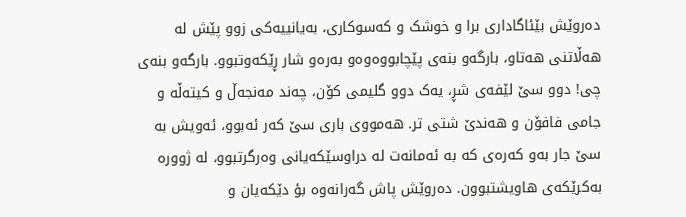دەروێش بێئاگاداری برا و خوشک و کەسوکاری، بەیانییەکی زوو پێش لە هەڵاتنی هەتاو، بارگەو بنەی پێچابووەوەو بەرەو شار ڕێکەوتبوو. بارگەو بنەی چی! دوو سێ لێفەی شڕ، یەک دوو گلیمی کۆن، چەند مەنجەڵ و کیتەڵە و جامی فافۆن و هەندێ شتی تر. هەمووی باری سێ کەر ئەبوو، ئەویش بە سێ جار بەو کەرەی کە بە ئەمانەت لە دراوسێکەیانی وەرگرتبوو، لە ژوورە بەکرێکەی هاویشتبوون. دەروێش پاش گەرانەوە بؤ دێکەیان و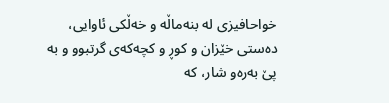خواحافیزی لە بنەماڵە و خەڵکی ئاوایی، دەستی خێزان و کوڕ و کچەکەی گرتبوو و بە پێ بەرەو شار، کە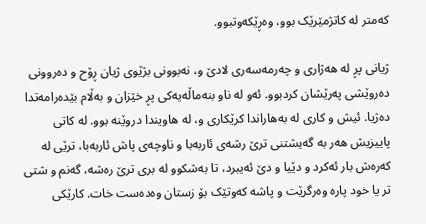کەمتر لە کاتژمێرێک بوو، وەڕێکەوتبوو.

ژیانی پڕ لە هەژاری و چەرمەسەری لادێ و، نەبوونی بژێوی ژیان ڕۆح و دەروونی دەروێشی پەرێشان کردبوو. ئەو لە ناو بنەماڵەیەکی پڕ خێزان و بەڵام بێدەرامەتدا دەژیا. ئیش و کاری لە بەهاراندا کرێکاری و، لە هاویندا دروێنە بوو. لە کاتی پاییزیش هەر بە گەیشتنی ترێ رشەی ئاربەبا و ناوچەی پاش ئاربەبا، ترێی لە کەرەش بار ئەکرد و دێیا و دێ ئەیبرد، تا بەشکوو لە بری ترێ رەشە، گەنم و شتی تر یا خود پارە وەرگرێت و پاشە کەوتێک بۆ زستان وەدەست خات. کارێکی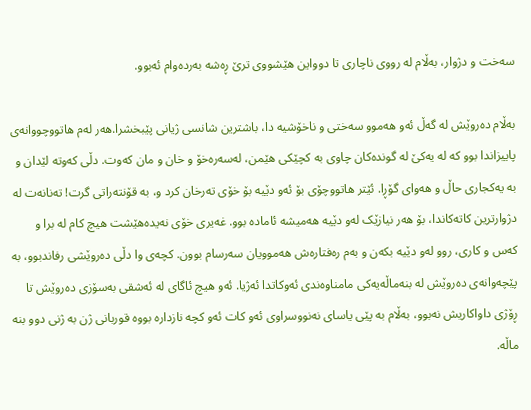سەخت و دژوار، بەڵام لە رووی ناچاری تا دوواین هێشووی ترێ ڕەشە بەردەوام ئەبوو.

بەڵام دەروێش لە گەڵ ئەو هەموو سەختی و ناخۆشیە دا، باشترین شانسی ژیانی پێبخشرا.هەر لەم هاتووچووانەی پاییزاندا بوو کە لە یەکێ لە گوندەکان چاوی بە کچێکی هێمن، لەسەرەخۆ و خان و مان کەوت. دڵی کەوتە لێدان و بە یەکجاری حاڵ و هەوای گۆڕا. ئێتر هاتووچۆی بۆ ئەو دێیە بۆ خۆی تەرخان کرد و، بە قۆنتەراتی گرت! تەنانەت لە دژوارترین کاتەکاندا، بۆ هەر نیازێک لەو دێیە هەمیشە ئامادە بوو. غەیری خۆی نەیدەهێشت هیچ کام لە برا و کەس و کاری، روو لەو دێیە بکەن و بەم رەفتارەش هەموویان سەرسام بوون. کچەی وا دڵی دەروێشی رفاندبوو، بە پێچەوانەی دەروێش لە بنەماڵەیەکی مامناوەندی ئەوکاتدا ئەژیا. ئەو هیچ ئاگای لە ئەشقی بەسۆزی دەروێش تا ڕۆژی داواکاریش نەبوو، بەڵام بە پێی یاسای نەنووسراوی ئەو کات ئەو کچە نازدارە بووە قوربانی ژن بە ژنی دوو بنە ماڵە.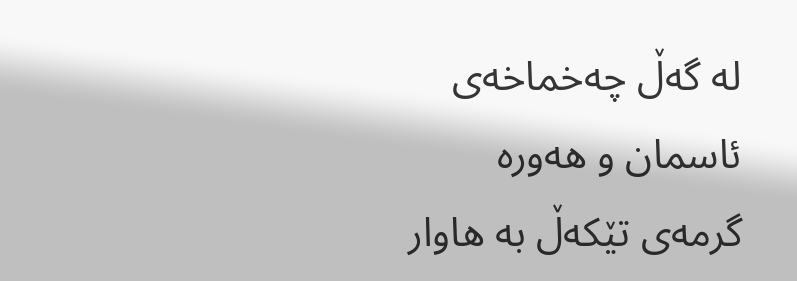لە گەڵ چەخماخەی ئاسمان و هەورە گرمەی تێکەڵ بە هاوار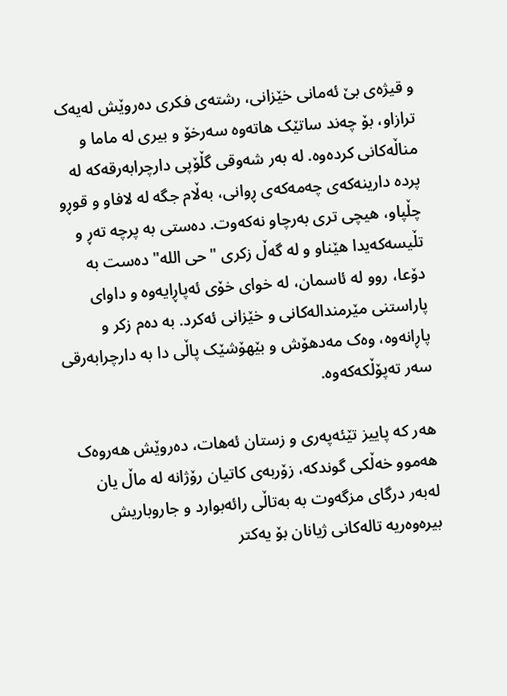و قیژەی بێ ئەمانی خێزانی، رشتەی فکری دەروێش لەیەک ترازاو، بۆ چەند ساتێک هاتەوە سەرخۆ و بیری لە ماما و مناڵەکانی کردەوە. لە بەر شەوقی گڵۆپی دارچرابەرقەکە لە پردە دارینەکەی چەمەکەی ڕوانی، بەڵام جگە لە لافاو و قوڕو چڵپاو، هیچی تری بەرچاو نەکەوت. دەستی بە پرچە تەڕ و تڵیسەکەیدا هێناو و لە گەڵ زکری "حی اللە" دەست بە دۆعا، روو لە ئاسمان، لە خوای خۆی ئەپاڕایەوە و داوای پاراستنی مێرمندالەکانی و خێزانی ئەکرد. بە دەم زکر و پاڕانەوە، وەک مەدهۆش و بێهۆشێک پاڵی دا بە دارچرابەرقی سەر تەپۆڵکەکەوە.

هەر کە پاییز تێئەپەری و زستان ئەهات، دەروێش هەروەک هەموو خەڵکی گوندکە، زۆربەی کاتیان رۆژانە لە ماڵ یان لەبەر درگای مزگەوت بە بەتاڵی رائەبوارد و جاروباریش بیرەوەریە تالەکانی ژیانان بۆ یەکتر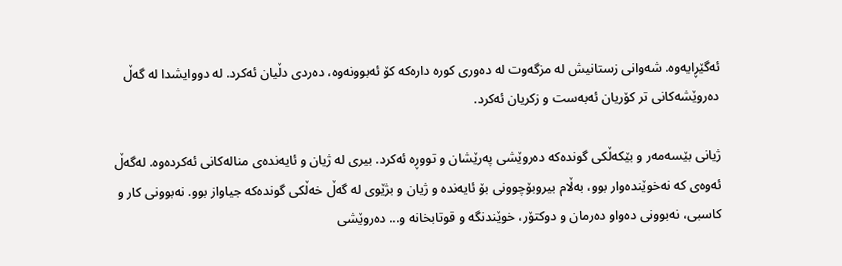ئەگێڕایەوە. شەوانی زستانیش لە مزگەوت لە دەوری کورە دارەکە کۆ ئەبوونەوە، دەردی دڵیان ئەکرد. لە دووایشدا لە گەڵ دەروێشەکانی تر کۆریان ئەبەست و زکریان ئەکرد.

ژیانی بێسەمەر و بێکەڵکی گوندەکە دەروێشی پەرێشان و تووڕە ئەکرد. بیری لە ژیان و ئایەندەی منالەکانی ئەکردەوە. لەگەڵ ئەوەی کە نەخوێندەوار بوو، بەڵام بیروبۆچوونی بۆ ئایەندە و ژیان و بژێوی لە گەڵ خەڵکی گوندەکە جیاواز بوو. نەبوونی کار و کاسبی، نەبوونی دەواو دەرمان و دوکتۆر، خوێندنگە و قوتابخانە و... دەروێشی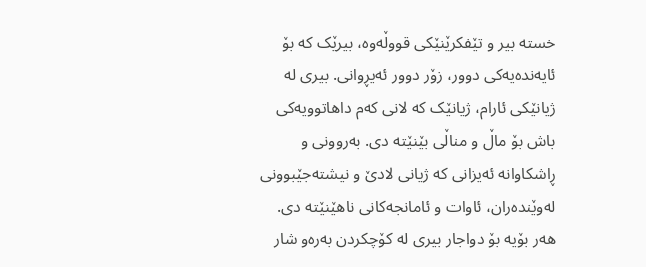خستە بیر و تێفکرێنێکی قووڵەوە، بیرێک کە بۆ ئایەندەیەکی دوور، زۆر دوور ئەیڕوانی. بیری لە ژیانێکی ئارام، ژیانێک کە لانی کەم داهاتوویەکی باش بۆ ماڵ و مناڵی بێنێتە دی. بەروونی و ڕاشکاوانە ئەیزانی کە ژیانی لادێ و نیشتەجێبوونی لەوێندەران، ئاوات و ئامانجەکانی ناهێنێتە دی. هەر بۆیە بۆ دواجار بیری لە کۆچکردن بەرەو شار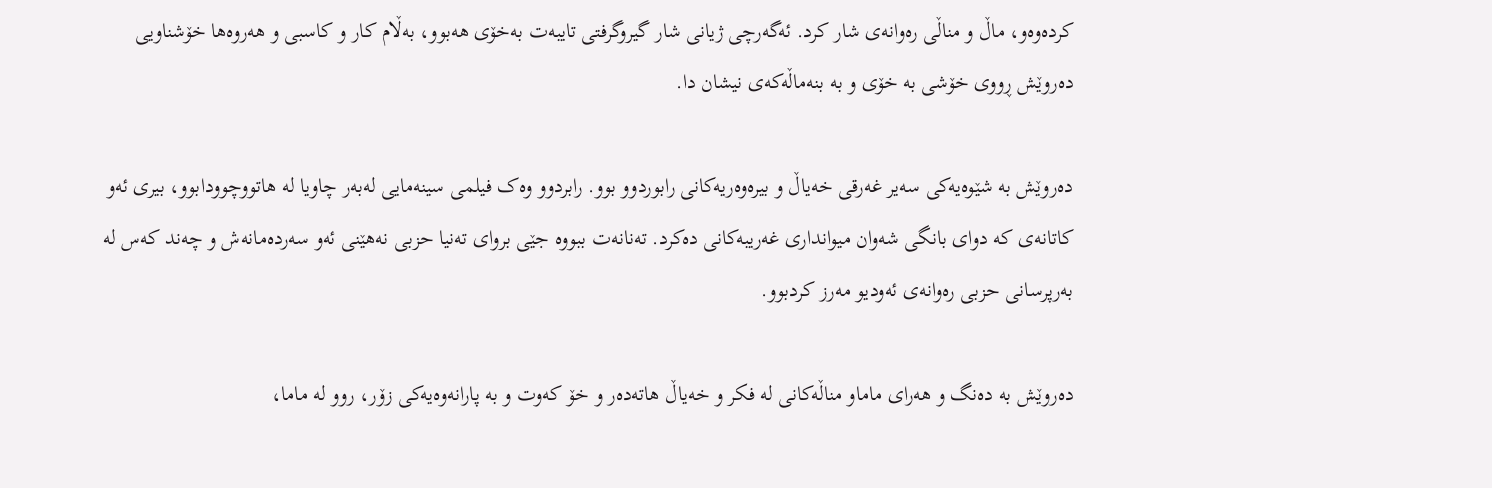کردەوەو، ماڵ و مناڵی رەوانەی شار کرد. ئەگەرچی ژیانی شار گیروگرفتی تایبەت بەخۆی هەبوو، بەڵام کار و کاسبی و هەروەها خۆشناویی دەروێش ڕووی خۆشی بە خۆی و بە بنەماڵەکەی نیشان دا.

دەروێش بە شێوەیەکی سەیر ‌غەرقی خەیاڵ و بیرەوەریەکانی رابوردوو بوو. رابردوو وەک فیلمی سینەمایی لەبەر چاویا لە هاتووچوودابوو، بیری ئەو کاتانەی کە دوای بانگی شەوان میوانداری غەریبەکانی دەکرد. تەنانەت ببووە جێی بروای تەنیا حزبی نەهێنی ئەو سەردەمانەش و چەند کەس لە بەرپرسانی حزبی رەوانەی ئەودیو مەرز کردبوو.

دەروێش بە دەنگ و هەرای ماماو مناڵەکانی لە فکر و خەیاڵ هاتەدەر و خۆ کەوت و بە پارانەوەیەکی زۆر، روو لە ماما،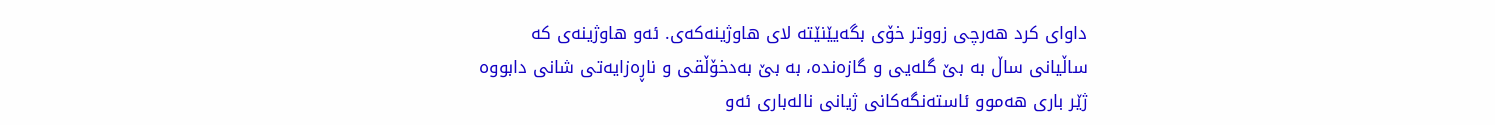داوای کرد هەرچی زووتر خۆی بگەیێنێتە لای هاوژینەکەی. ئەو هاوژینەی کە ساڵیانی ساڵ بە بێ گلەیی و گازەندە، بە بێ بەدخۆڵقی و ناڕەزایەتی شانی دابووە ژێر باری هەموو ئاستەنگەکانی ژیانی نالەباری ئەو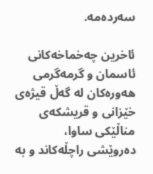سەردەمە.

ئاخرین چەخماخەکانی ئاسمان و گرمەگرمی هەورەکان لە گەڵ قیژەی خێزانی و قریشکەی مناڵێکی ساوا، دەروێشی راچڵەکاند و بە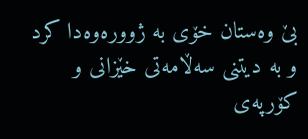بێ وەستان خۆی بە ژوورەوەدا کرد و بە دیتنی سەڵامەتی خێزانی و کۆرپەی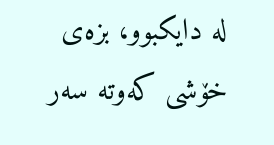لە دایکبوو، بزەی خۆشی کەوتە سەر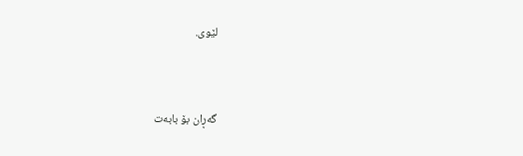لێوی.



گەڕان بۆ بابەت